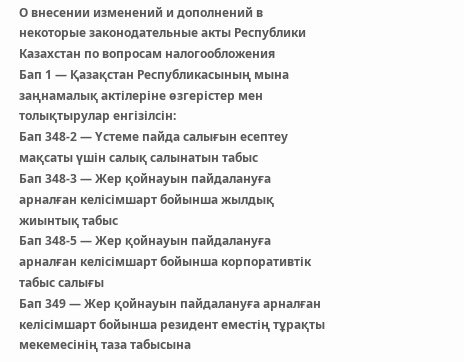О внесении изменений и дополнений в некоторые законодательные акты Республики Казахстан по вопросам налогообложения
Бап 1 — Қазақстан Республикасының мына заңнамалық актілеріне өзгерістер мен толықтырулар енгізілсін:
Бап 348-2 — Үстеме пайда салығын есептеу мақсаты үшін салық салынатын табыс
Бап 348-3 — Жер қойнауын пайдалануға арналған келісімшарт бойынша жылдық жиынтық табыс
Бап 348-5 — Жер қойнауын пайдалануға арналған келісімшарт бойынша корпоративтік табыс салығы
Бап 349 — Жер қойнауын пайдалануға арналған келісімшарт бойынша резидент еместің тұрақты мекемесінің таза табысына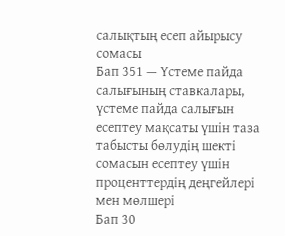салықтың есеп айырысу сомасы
Бап 351 — Үстеме пайда салығының ставкалары, үстеме пайда салығын есептеу мақсаты үшін таза табысты бөлудің шекті сомасын есептеу үшін проценттердің деңгейлері мен мөлшері
Бап 30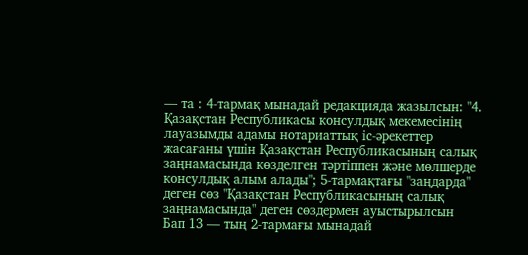— та : 4-тармақ мынадай редакцияда жазылсын: "4. Қазақстан Республикасы консулдық мекемесінің лауазымды адамы нотариаттық іс-әрекеттер жасағаны үшін Қазақстан Республикасының салық заңнамасында көзделген тәртіппен және мөлшерде консулдық алым алады"; 5-тармақтағы "заңдарда" деген сөз "Қазақстан Республикасының салық заңнамасында" деген сөздермен ауыстырылсын
Бап 13 — тың 2-тармағы мынадай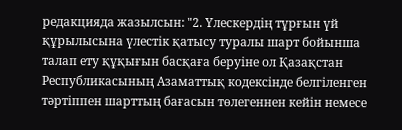редакцияда жазылсын: "2. Үлескердің тұрғын үй құрылысына үлестік қатысу туралы шарт бойынша талап ету құқығын басқаға беруіне ол Қазақстан Республикасының Азаматтық кодексінде белгіленген тәртіппен шарттың бағасын төлегеннен кейін немесе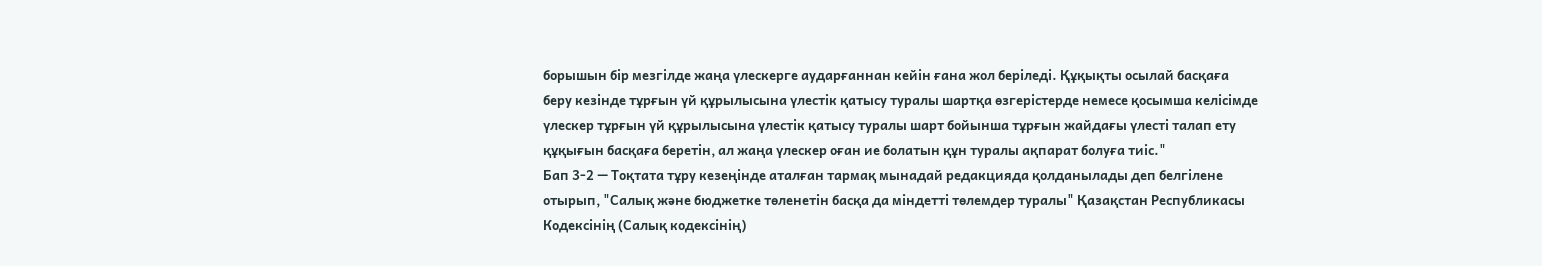борышын бір мезгілде жаңа үлескерге аударғаннан кейін ғана жол беріледі. Құқықты осылай басқаға беру кезінде тұрғын үй құрылысына үлестік қатысу туралы шартқа өзгерістерде немесе қосымша келісімде үлескер тұрғын үй құрылысына үлестік қатысу туралы шарт бойынша тұрғын жайдағы үлесті талап ету құқығын басқаға беретін, ал жаңа үлескер оған ие болатын құн туралы ақпарат болуға тиіс."
Бап 3-2 — Тоқтата тұру кезеңінде аталған тармақ мынадай редакцияда қолданылады деп белгілене отырып, "Салық және бюджетке төленетін басқа да міндетті төлемдер туралы" Қазақстан Республикасы Кодексінің (Салық кодексінің)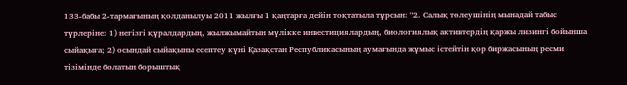133-бабы 2-тармағының қолданылуы 2011 жылғы 1 қаңтарға дейін тоқтатыла тұрсын: "2. Салық төлеушінің мынадай табыс түрлеріне: 1) негізгі құралдардың, жылжымайтын мүлікке инвестициялардың, биологиялық активтердің қаржы лизингі бойынша сыйақыға; 2) осындай сыйақыны есептеу күні Қазақстан Республикасының аумағында жұмыс істейтін қор биржасының ресми тізімінде болатын борыштық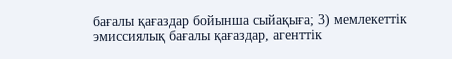бағалы қағаздар бойынша сыйақыға; 3) мемлекеттік эмиссиялық бағалы қағаздар, агенттік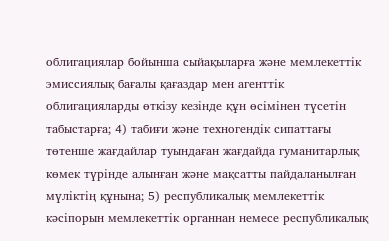облигациялар бойынша сыйақыларға және мемлекеттік эмиссиялық бағалы қағаздар мен агенттік облигацияларды өткізу кезінде құн өсімінен түсетін табыстарға; 4) табиғи және техногендік сипаттағы төтенше жағдайлар туындаған жағдайда гуманитарлық көмек түрінде алынған және мақсатты пайдаланылған мүліктің құнына; 5) республикалық мемлекеттік кәсіпорын мемлекеттік органнан немесе республикалық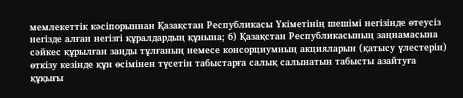мемлекеттік кәсіпорыннан Қазақстан Республикасы Үкіметінің шешімі негізінде өтеусіз негізде алған негізгі құралдардың құнына; 6) Қазақстан Республикасының заңнамасына сәйкес құрылған заңды тұлғаның немесе консорциумның акцияларын (қатысу үлестерін) өткізу кезінде құн өсімінен түсетін табыстарға салық салынатын табысты азайтуға құқығы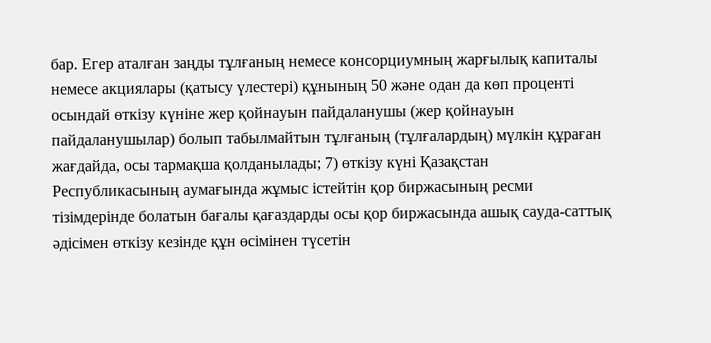бар. Егер аталған заңды тұлғаның немесе консорциумның жарғылық капиталы немесе акциялары (қатысу үлестері) құнының 50 және одан да көп проценті осындай өткізу күніне жер қойнауын пайдаланушы (жер қойнауын пайдаланушылар) болып табылмайтын тұлғаның (тұлғалардың) мүлкін құраған жағдайда, осы тармақша қолданылады; 7) өткізу күні Қазақстан Республикасының аумағында жұмыс істейтін қор биржасының ресми тізімдерінде болатын бағалы қағаздарды осы қор биржасында ашық сауда-саттық әдісімен өткізу кезінде құн өсімінен түсетін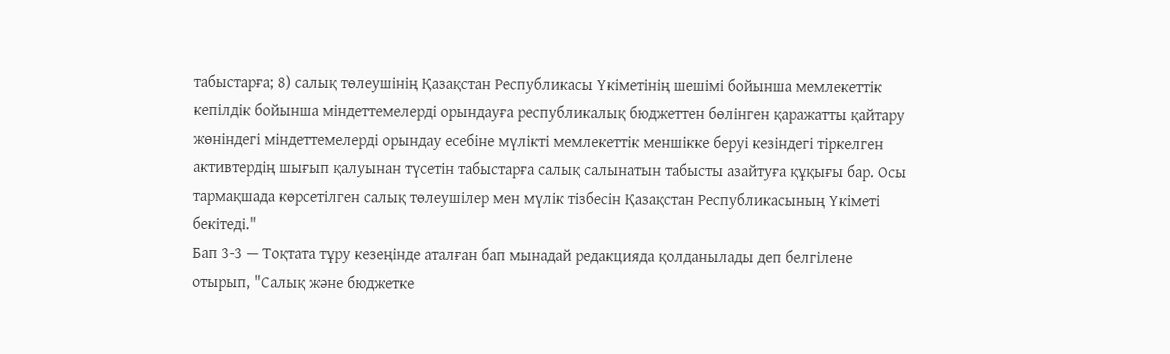табыстарға; 8) салық төлеушінің Қазақстан Республикасы Үкіметінің шешімі бойынша мемлекеттік кепілдік бойынша міндеттемелерді орындауға республикалық бюджеттен бөлінген қаражатты қайтару жөніндегі міндеттемелерді орындау есебіне мүлікті мемлекеттік меншікке беруі кезіндегі тіркелген активтердің шығып қалуынан түсетін табыстарға салық салынатын табысты азайтуға құқығы бар. Осы тармақшада көрсетілген салық төлеушілер мен мүлік тізбесін Қазақстан Республикасының Үкіметі бекітеді."
Бап 3-3 — Тоқтата тұру кезеңінде аталған бап мынадай редакцияда қолданылады деп белгілене отырып, "Салық және бюджетке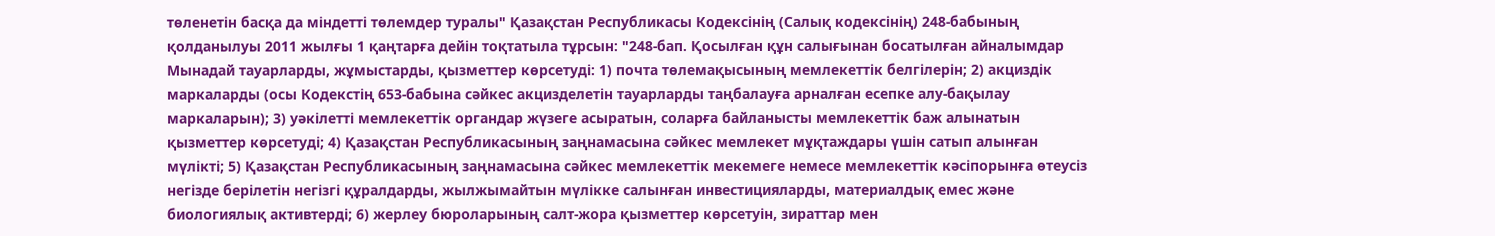төленетін басқа да міндетті төлемдер туралы" Қазақстан Республикасы Кодексінің (Салық кодексінің) 248-бабының қолданылуы 2011 жылғы 1 қаңтарға дейін тоқтатыла тұрсын: "248-бап. Қосылған құн салығынан босатылған айналымдар Мынадай тауарларды, жұмыстарды, қызметтер көрсетуді: 1) почта төлемақысының мемлекеттік белгілерін; 2) акциздік маркаларды (осы Кодекстің 653-бабына сәйкес акцизделетін тауарларды таңбалауға арналған есепке алу-бақылау маркаларын); 3) уәкілетті мемлекеттік органдар жүзеге асыратын, соларға байланысты мемлекеттік баж алынатын қызметтер көрсетуді; 4) Қазақстан Республикасының заңнамасына сәйкес мемлекет мұқтаждары үшін сатып алынған мүлікті; 5) Қазақстан Республикасының заңнамасына сәйкес мемлекеттік мекемеге немесе мемлекеттік кәсіпорынға өтеусіз негізде берілетін негізгі құралдарды, жылжымайтын мүлікке салынған инвестицияларды, материалдық емес және биологиялық активтерді; 6) жерлеу бюроларының салт-жора қызметтер көрсетуін, зираттар мен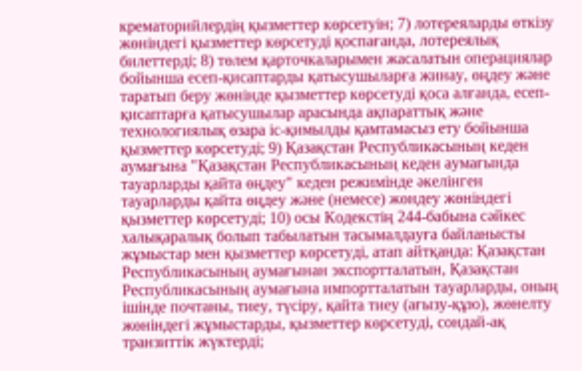крематорийлердің қызметтер көрсетуін; 7) лотереяларды өткізу жөніндегі қызметтер көрсетуді қоспағанда, лотереялық билеттерді; 8) төлем қарточкаларымен жасалатын операциялар бойынша есеп-қисаптарды қатысушыларға жинау, өңдеу және таратып беру жөнінде қызметтер көрсетуді қоса алғанда, есеп-қисаптарға қатысушылар арасында ақпараттық және технологиялық өзара іс-қимылды қамтамасыз ету бойынша қызметтер көрсетуді; 9) Қазақстан Республикасының кеден аумағына "Қазақстан Республикасының кеден аумағында тауарларды қайта өңдеу" кеден режимінде әкелінген тауарларды қайта өңдеу және (немесе) жөндеу жөніндегі қызметтер көрсетуді; 10) осы Кодекстің 244-бабына сәйкес халықаралық болып табылатын тасымалдауға байланысты жұмыстар мен қызметтер көрсетуді, атап айтқанда: Қазақстан Республикасының аумағынан экспортталатын, Қазақстан Республикасының аумағына импортталатын тауарларды, оның ішінде почтаны, тиеу, түсіру, қайта тиеу (ағызу-құю), жөнелту жөніндегі жұмыстарды, қызметтер көрсетуді, сондай-ақ транзиттік жүктерді;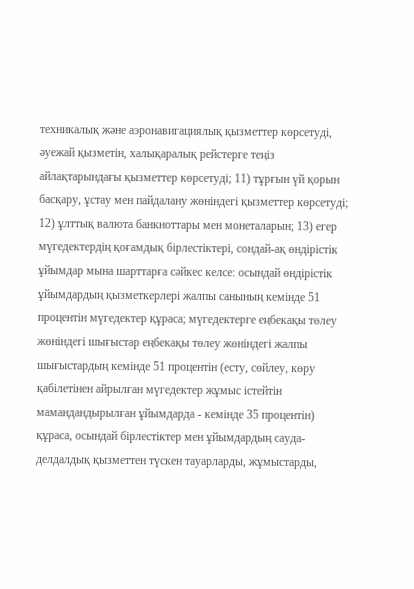техникалық және аэронавигациялық қызметтер көрсетуді, әуежай қызметін, халықаралық рейстерге теңіз айлақтарындағы қызметтер көрсетуді; 11) тұрғын үй қорын басқару, ұстау мен пайдалану жөніндегі қызметтер көрсетуді; 12) ұлттық валюта банкноттары мен монеталарын; 13) егер мүгедектердің қоғамдық бірлестіктері, сондай-ақ өндірістік ұйымдар мына шарттарға сәйкес келсе: осындай өндірістік ұйымдардың қызметкерлері жалпы санының кемінде 51 процентін мүгедектер құраса; мүгедектерге еңбекақы төлеу жөніндегі шығыстар еңбекақы төлеу жөніндегі жалпы шығыстардың кемінде 51 процентін (есту, сөйлеу, көру қабілетінен айрылған мүгедектер жұмыс істейтін мамандандырылған ұйымдарда - кемінде 35 процентін) құраса, осындай бірлестіктер мен ұйымдардың сауда-делдалдық қызметтен түскен тауарларды, жұмыстарды,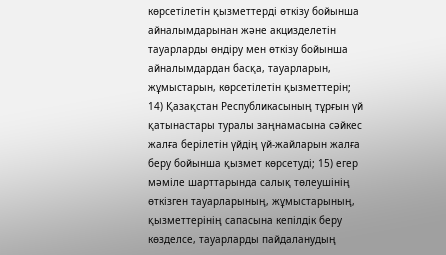көрсетілетін қызметтерді өткізу бойынша айналымдарынан және акцизделетін тауарларды өндіру мен өткізу бойынша айналымдардан басқа, тауарларын, жұмыстарын, көрсетілетін қызметтерін; 14) Қазақстан Республикасының тұрғын үй қатынастары туралы заңнамасына сәйкес жалға берілетін үйдің үй-жайларын жалға беру бойынша қызмет көрсетуді; 15) егер мәміле шарттарында салық төлеушінің өткізген тауарларының, жұмыстарының, қызметтерінің сапасына кепілдік беру көзделсе, тауарларды пайдаланудың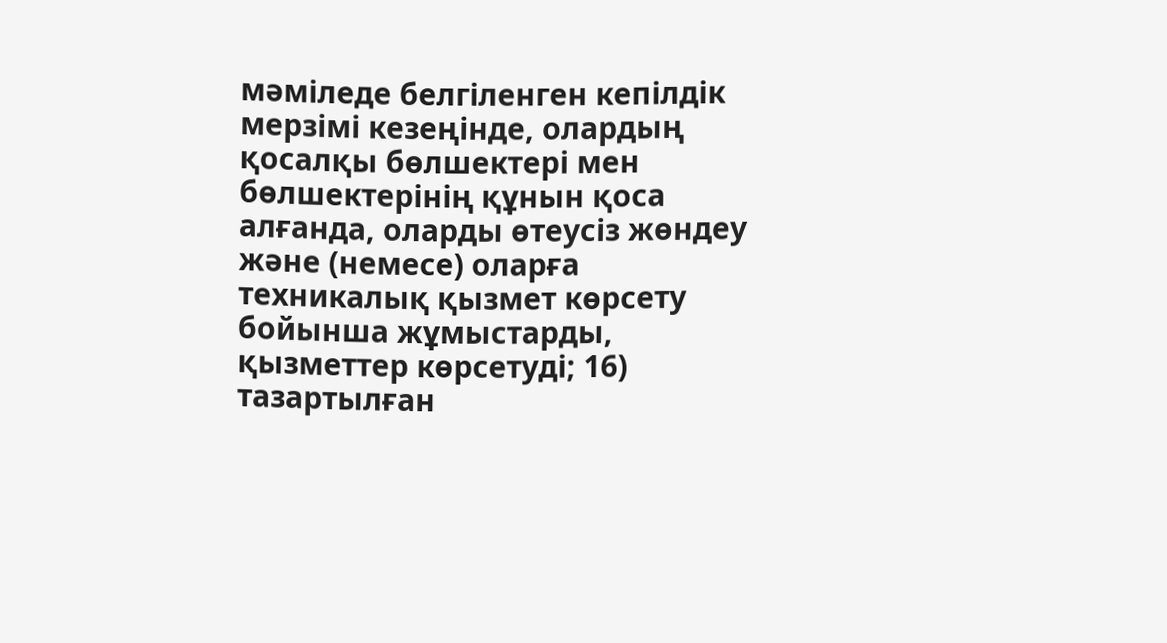мәміледе белгіленген кепілдік мерзімі кезеңінде, олардың қосалқы бөлшектері мен бөлшектерінің құнын қоса алғанда, оларды өтеусіз жөндеу және (немесе) оларға техникалық қызмет көрсету бойынша жұмыстарды, қызметтер көрсетуді; 16) тазартылған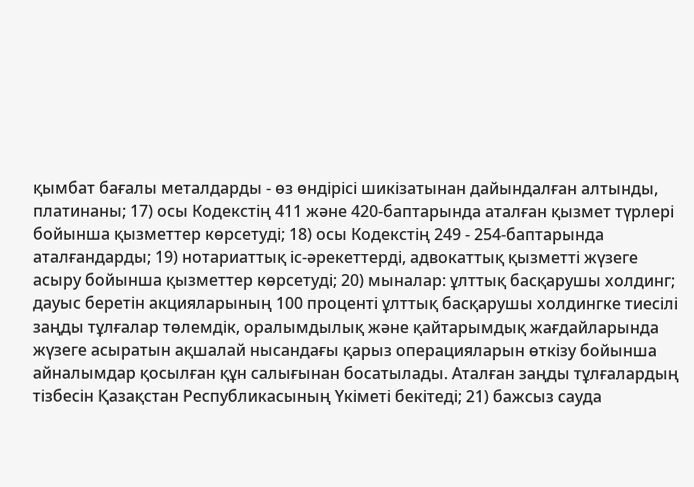қымбат бағалы металдарды - өз өндірісі шикізатынан дайындалған алтынды, платинаны; 17) осы Кодекстің 411 және 420-баптарында аталған қызмет түрлері бойынша қызметтер көрсетуді; 18) осы Кодекстің 249 - 254-баптарында аталғандарды; 19) нотариаттық іс-әрекеттерді, адвокаттық қызметті жүзеге асыру бойынша қызметтер көрсетуді; 20) мыналар: ұлттық басқарушы холдинг; дауыс беретін акцияларының 100 проценті ұлттық басқарушы холдингке тиесілі заңды тұлғалар төлемдік, оралымдылық және қайтарымдық жағдайларында жүзеге асыратын ақшалай нысандағы қарыз операцияларын өткізу бойынша айналымдар қосылған құн салығынан босатылады. Аталған заңды тұлғалардың тізбесін Қазақстан Республикасының Үкіметі бекітеді; 21) бажсыз сауда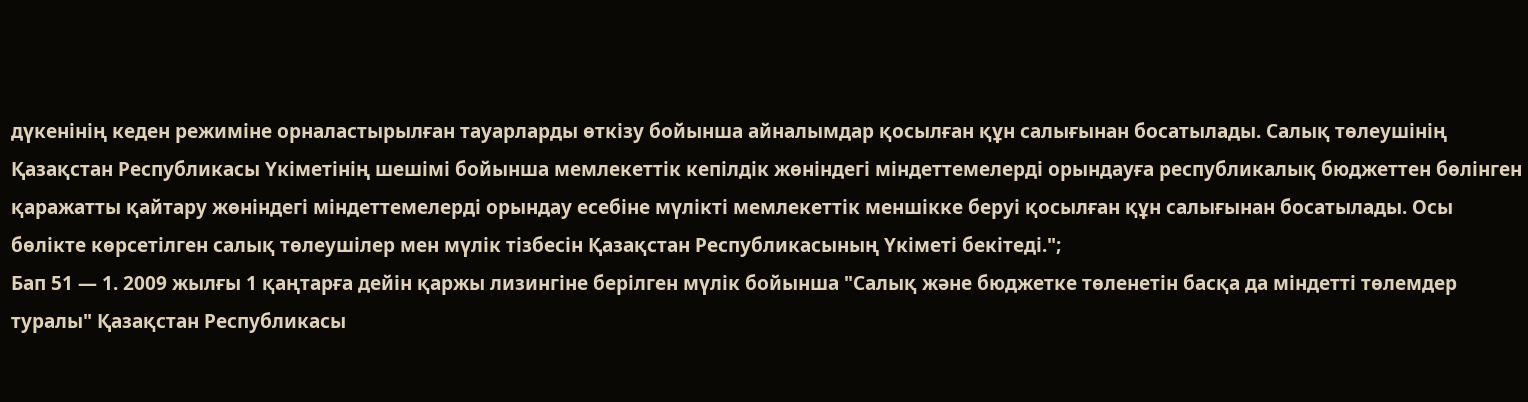дүкенінің кеден режиміне орналастырылған тауарларды өткізу бойынша айналымдар қосылған құн салығынан босатылады. Салық төлеушінің Қазақстан Республикасы Үкіметінің шешімі бойынша мемлекеттік кепілдік жөніндегі міндеттемелерді орындауға республикалық бюджеттен бөлінген қаражатты қайтару жөніндегі міндеттемелерді орындау есебіне мүлікті мемлекеттік меншікке беруі қосылған құн салығынан босатылады. Осы бөлікте көрсетілген салық төлеушілер мен мүлік тізбесін Қазақстан Республикасының Үкіметі бекітеді.";
Бап 51 — 1. 2009 жылғы 1 қаңтарға дейін қаржы лизингіне берілген мүлік бойынша "Салық және бюджетке төленетін басқа да міндетті төлемдер туралы" Қазақстан Республикасы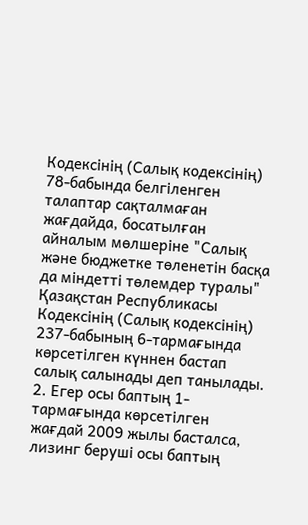Кодексінің (Салық кодексінің) 78-бабында белгіленген талаптар сақталмаған жағдайда, босатылған айналым мөлшеріне "Салық және бюджетке төленетін басқа да міндетті төлемдер туралы" Қазақстан Республикасы Кодексінің (Салық кодексінің) 237-бабының 6-тармағында көрсетілген күннен бастап салық салынады деп танылады. 2. Егер осы баптың 1-тармағында көрсетілген жағдай 2009 жылы басталса, лизинг беруші осы баптың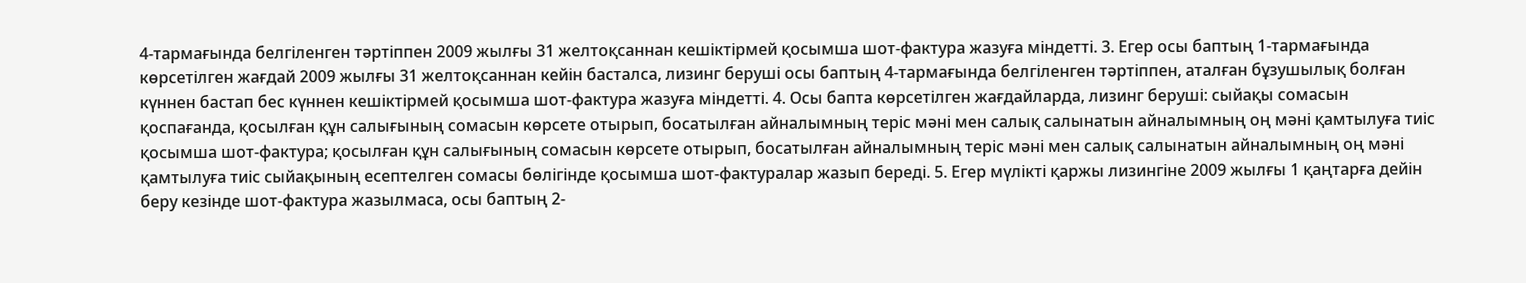4-тармағында белгіленген тәртіппен 2009 жылғы 31 желтоқсаннан кешіктірмей қосымша шот-фактура жазуға міндетті. 3. Егер осы баптың 1-тармағында көрсетілген жағдай 2009 жылғы 31 желтоқсаннан кейін басталса, лизинг беруші осы баптың 4-тармағында белгіленген тәртіппен, аталған бұзушылық болған күннен бастап бес күннен кешіктірмей қосымша шот-фактура жазуға міндетті. 4. Осы бапта көрсетілген жағдайларда, лизинг беруші: сыйақы сомасын қоспағанда, қосылған құн салығының сомасын көрсете отырып, босатылған айналымның теріс мәні мен салық салынатын айналымның оң мәні қамтылуға тиіс қосымша шот-фактура; қосылған құн салығының сомасын көрсете отырып, босатылған айналымның теріс мәні мен салық салынатын айналымның оң мәні қамтылуға тиіс сыйақының есептелген сомасы бөлігінде қосымша шот-фактуралар жазып береді. 5. Егер мүлікті қаржы лизингіне 2009 жылғы 1 қаңтарға дейін беру кезінде шот-фактура жазылмаса, осы баптың 2-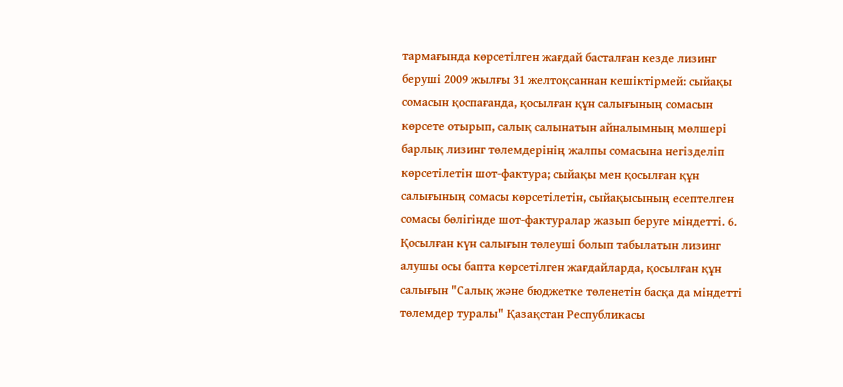тармағында көрсетілген жағдай басталған кезде лизинг беруші 2009 жылғы 31 желтоқсаннан кешіктірмей: сыйақы сомасын қоспағанда, қосылған құн салығының сомасын көрсете отырып, салық салынатын айналымның мөлшері барлық лизинг төлемдерінің жалпы сомасына негізделіп көрсетілетін шот-фактура; сыйақы мен қосылған құн салығының сомасы көрсетілетін, сыйақысының есептелген сомасы бөлігінде шот-фактуралар жазып беруге міндетті. 6. Қосылған күн салығын төлеуші болып табылатын лизинг алушы осы бапта көрсетілген жағдайларда, қосылған құн салығын "Салық және бюджетке төленетін басқа да міндетті төлемдер туралы" Қазақстан Республикасы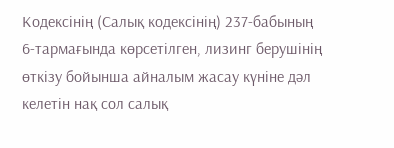Кодексінің (Салық кодексінің) 237-бабының 6-тармағында көрсетілген, лизинг берушінің өткізу бойынша айналым жасау күніне дәл келетін нақ сол салық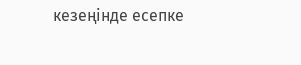кезеңінде есепке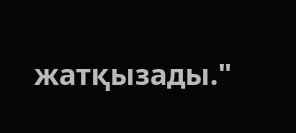жатқызады."